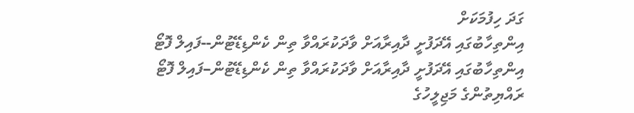ގަދަ ހިފުމަކަށް
އިންތިހާބުގައި އޭދަފުށީ ދާއިރާއަށް ވާދަކުރައްވާ ތިން ކެންޑިޑޭޓުން--ފައިލް ފޮޓޯ
އިންތިހާބުގައި އޭދަފުށީ ދާއިރާއަށް ވާދަކުރައްވާ ތިން ކެންޑިޑޭޓުން–ފައިލް ފޮޓޯ
ރައްޔިތުންގެ މަޖިލީހުގެ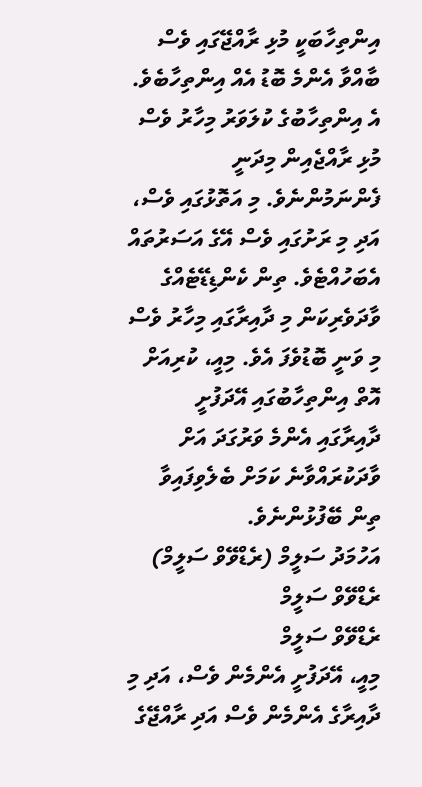އިންތިހާބަކީ މުޅި ރާއްޖޭގައި ވެސް ބާއްވާ އެންމެ ބޮޑު އެއް އިންތިހާބެވެ. އެ އިންތިހާބުގެ ކުލަވަރު މިހާރު ވެސް މުޅި ރާއްޖެއިން މިދަނީ ފެންނަމުންނެވެ. މި އަތޮޅުގައި ވެސް، އަދި މި ރަށުގައި ވެސް އޭގެ އަސަރުތައް އެބަހުއްޓެވެ. ތިން ކެންޑިޑޭޓެއްގެ ވާދަވެރިކަން މި ދާއިރާގައި މިހާރު ވެސް މި ވަނީ ބޮޑުވެފަ އެވެ. މިއީ، ކުރިއަށް އޮތް އިންތިހާބުގައި އޭދަފުށީ ދާއިރާގައި އެންމެ ވަރުގަދަ އަށް ވާދަކުރައްވާނެ ކަމަށް ބެލެވިފައިވާ ތިން ބޭފުޅުންނެވެ.
އަހުމަދު ސަލީމް (ރެޑްވޭވް ސަލީމް)
ރެޑްވޭވް ސަލީމް
ރެޑްވޭވް ސަލީމް
މިއީ، އޭދަފުށީ އެންމެން ވެސް، އަދި މި ދާއިރާގެ އެންމެން ވެސް އަދި ރާއްޖޭގެ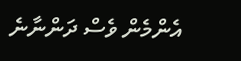އެންމެން ވެސް ދަންނާނެ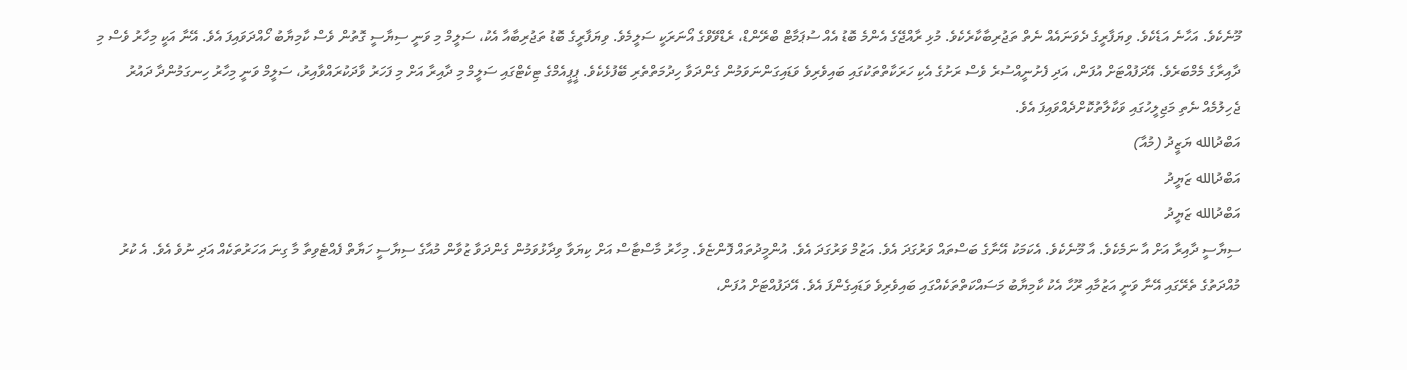މޫނެކެވެ. އަހާނެ އަޑެކެވެ. ވިޔަފާރީގެ ދެވަނައެއް ނެތް ތަޖުރިބާކާރެކެވެ. މުޅި ރާއްޖޭގެ އެންމެ ބޮޑު އެއް ސުޕަމާޓް ބްރޭންޑް، ރެޑްވޭވްގެ އޯނަރަކީ ސަލީމެވެ. ވިޔަފާރީގެ ބޮޑު ތަޖުރިބާއާ އެކު، ސަލީމް މި ވަނީ ސިޔާސީ ގޮތުން ވެސް ކާމިޔާބު ހޯއްދަވައިފަ އެވެ. އޭނާ އަކީ މިހާރު ވެސް މި ދާއިރާގެ މެމްބަރެވެ. އޭދަފުއްޓަށް އުފަން، އަދި ފެށުނީއްސުރެ ވެސް ރަށުގެ އެކި ހަރަކާތްތަކުގައި ބައިވެރިވެ ވަޑައިގަންނަވަމުން ގެންދަވާ ހިދުމަތްތެރި ބޭފުޅެކެވެ. ޕީޕީއެމްގެ ޓިކެޓްގައި ސަލީމް މި ދާއިރާ އަށް މި ފަހަރު ވާދަކުރައްވާއިރު، ސަލީމް ވަނީ މިހާރު ހިނގަމުންދާ ދައުރު ޖެހިލުމެއް ނެތި މަޖިލީހުގައި ވަކާލާތުކޮށްދެއްވައިފަ އެވެ.
އަބްދުالله ޔަޒީދު (މުއާ)
އަބްދުالله ޒަޔީދު
އަބްދުالله ޒަޔީދު
ސިޔާސީ ދާއިރާ އަށް އާ ނަމެކެވެ. އާ މޫނެކެވެ. އެކަމަކު އޭނާގެ ބަސްތައް ވަރުގަދަ އެވެ. އަޒުމް ވަރުގަދަ އެވެ. އުންމީދުތައް ފޮންޏެވެ. މިހާރު މާސްޓާސް އަށް ކިޔަވާ ވިދާޅުވަމުން ގެންދަވާ ޒުވާން މުއާގެ ސިޔާސީ ހަޔާތް ފެއްޓެވިތާ މާ ގިނަ އަހަރުތަކެއް އަދި ނުވެ އެވެ. އެ ކުރު މުއްދަތުގެ ތެރޭގައި އޭނާ ވަނީ އަޒުމާއި ރޫހާ އެކު ކާމިޔާބު މަސައްކަތްތަކެއްގައި ބައިވެރިވެ ވަޑައިގެންފަ އެވެ. އޭދަފުއްޓަށް އުފަން،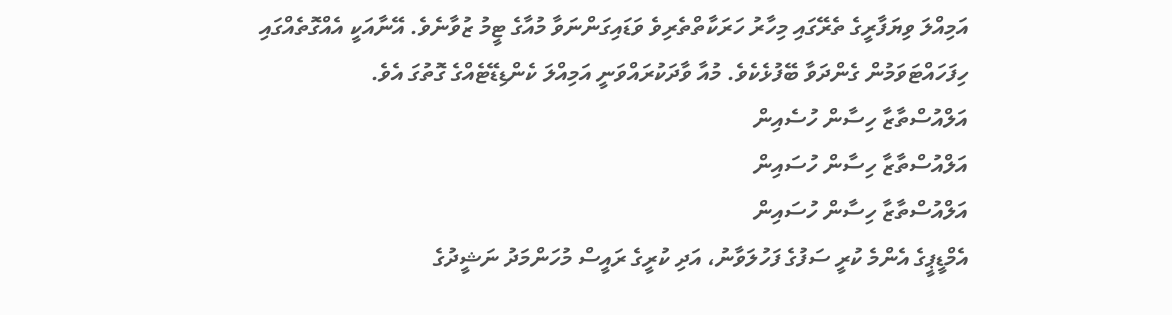އަމިއްލަ ވިޔަފާރީގެ ތެރޭގައި މިހާރު ހަރަކާތްތެރިވެ ވަޑައިގަންނަވާ މުއާގެ ޓީމު ޒުވާނެވެ. އޭނާއަކީ އެއްގޮތެއްގައި ހިފަހައްޓަވަމުން ގެންދަވާ ބޭފުޅެކެވެ. މުއާ ވާދަކުރައްވަނީ އަމިއްލަ ކެންޑިޑޭޓެއްގެ ގޮތުގަ އެވެ.
އަލްއުސްތާޒާ ހިސާން ހުސެއިން
އަލްއުސްތާޒާ ހިސާން ހުސައިން
އަލްއުސްތާޒާ ހިސާން ހުސައިން
އެމްޑީޕީގެ އެންމެ ކުރީ ސަފުގެ ފަހުލަވާނު، އަދި ކުރީގެ ރައީސް މުހަންމަދު ނަޝީދުގެ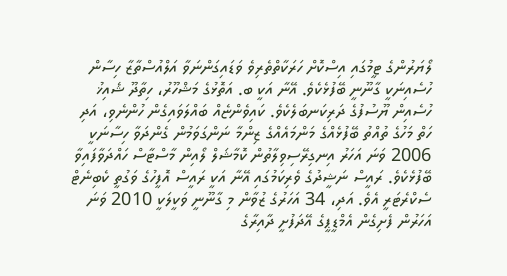ލޯޔަރުންގެ ޓީމުގައި އިސްކޮށް ހަރަކާތްތެރިވެ ވަޑައިގަންނަވާ އަލްއުސްތާޒާ ހިސާން ހުސެއިނަކީ ގާނޫނީ ބޭފުޅެކެވެ. އޭނާ އަކީ ބ. އަތޮޅުގެ މަޝްހޫރު، ހިތާދޫ ޝެއިޚު ހުސެއިން ޔޫސުފުގެ ދަރިކަނބަލެކެވެ. ކައިވެންޏެއް ބައްލަވައިގެން ހުންނެވި، އަދި ހަތް މަހުގެ ތުއްތު ބޭފުޅެއްގެ މަންމައެއްގެ ޒިންމާ ނަންގަވަމުން ގެންދަވާ ހިސާނަކީ 2006 ވަނަ އަހަރު އިނގިރޭސިވިލާތުން ކޮމާޝަލް ލޯއިން މާސްޓާސް ހައްދަވާފައިވާ ބޭފުޅެކެވެ. ރައީސް ނަޝީދުގެ ވެރިކަމުގައި އޭނާ އަކީ ރައީސް އޮފީހުގެ ވަގުތީ ކެބިނެޓް ސެކްރެޓަރީ އެވެ. އަދި، 34 އަހަރުގެ ޒުވާން މި ގާނޫނީ ވަކީލަކީ 2010 ވަނަ އަހަރުން ފެށިގެން އެމްޑީޕީގެ އޭދަފުށީ ދާއިރާގެ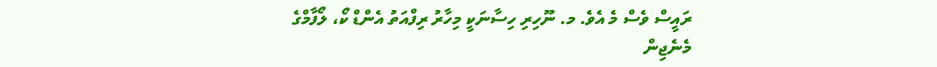ރައީސް ވެސް މެ އެވެ. މ. ނޫހިރި ހިސާނަކީ މިހާރު ރިފްއަތު އެންޑް ކޯ، ލޯފާމްގެ މެނެޖިން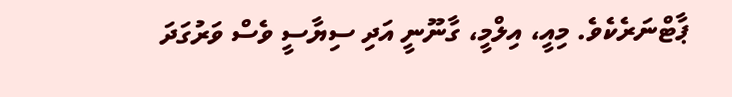ޕާޓްނަރެކެވެ. މިއީ، އިލްމީ، ގާނޫނީ އަދި ސިޔާސީ ވެސް ވަރުގަދަ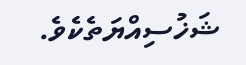ޝަޚުސިއްޔަތެކެވެ.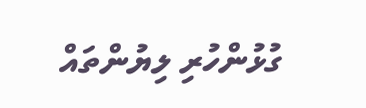ގުޅުންހުރި ލިޔުންތައް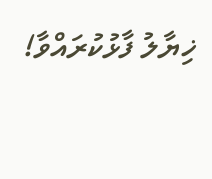ޚިޔާލު ފާޅުކުރައްވާ!